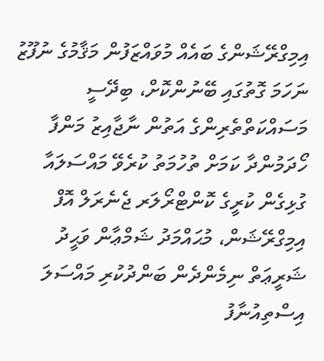އިމިގްރޭޝަންގެ ބައެއް މުވައްޒަފުން މަޤާމުގެ ނުފޫޒު ނަހަމަ ގޮތުގައި ބޭނުންކޮށް، ބިދޭސީ މަސައްކަތްތެރިންގެ އަތުން ނާޖާއިޒު މަންފާ ހޯދަމުންދާ ކަމަށް ތުހުމަތު ކުރެވޭ މައްސަލައާ ގުޅިގެން ކުރީގެ ކޮންޓްރޯލަރ ޖެނެރަލް އޮފް އިމިގްރޭޝަން، މުޙައްމަދު ޝަމްޢާން ވަޙީދު ޝަރީޢަތް ނިމެންދެން ބަންދުކުރި މައްސަލަ އިސްތިއުނާފު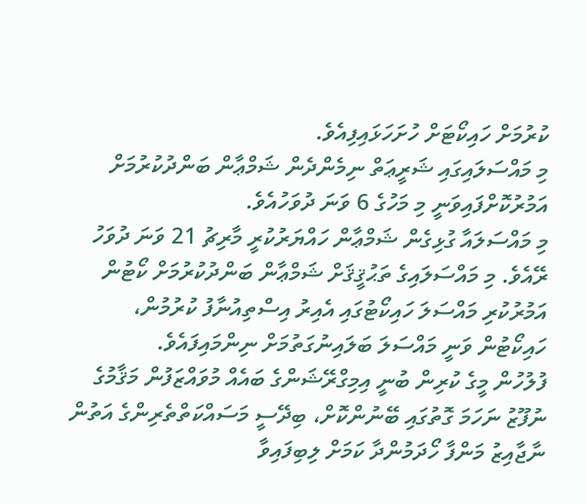ކުރުމަށް ހައިކޯޓަށް ހުށަހަޅައިފިއެވެ.
މި މައްސަލައިގައި ޝަރީޢަތް ނިމެންދެން ޝަމްޢާން ބަންދުކުރުމަށް އަމުރުކޮށްފައިވަނީ މި މަހުގެ 6 ވަނަ ދުވަހުއެވެ.
މި މައްސަލައާ ގުޅިގެން ޝަމްޢާން ހައްޔަރުކުރީ މާރިޗު 21 ވަނަ ދުވަހު ރޭއެވެ. މި މައްސަލައިގެ ތަޙުޤީޤަށް ޝަމްޢާން ބަންދުކުރުމަށް ކޯޓުން އަމުރުކުރި މައްސަލަ ހައިކޯޓުގައި އެއިރު އިސްތިއުނާފު ކުރުމުން، ހައިކޯޓުން ވަނީ މައްސަލަ ބަލައިނުގަތުމަށް ނިންމައިފައެވެ.
ފުލުހުން މީގެ ކުރިން ބުނީ އިމިގްރޭޝަންގެ ބައެއް މުވައްޒަފުން މަޤާމުގެ ނުފޫޒު ނަހަމަ ގޮތުގައި ބޭނުންކޮށް، ބިދޭސީ މަސައްކަތްތެރިންގެ އަތުން ނާޖާއިޒު މަންފާ ހޯދަމުންދާ ކަމަށް ލިބިފައިވާ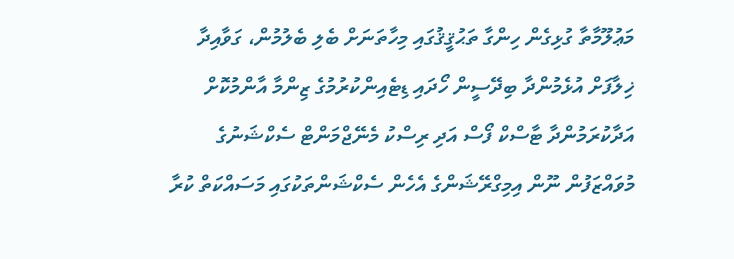މަޢުލޫމާތާ ގުޅިގެން ހިންގާ ތަޙުޤީޤުގައި މިހާތަނަށް ބެލި ބެލުމުން، ގަވާއިދާ ޚިލާފަށް އުޅެމުންދާ ބިދޭސީން ހޯދައި ޑިޓެއިންކުރުމުގެ ޒިންމާ އާންމުކޮށް އަދާކުރަމުންދާ ޓާސްކް ފޯސް އަދި ރިސްކު މެނޭޖްމަންޓް ސެކްޝަނުގެ މުވައްޒަފުން ނޫން އިމިގްރޭޝަންގެ އެހެން ސެކްޝަންތަކުގައި މަސައްކަތް ކުރާ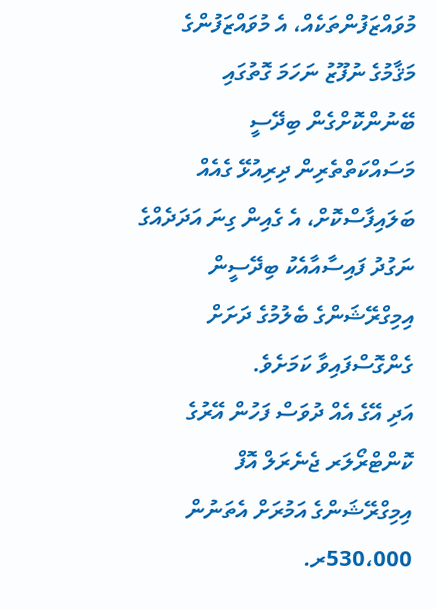މުވައްޒަފުންތަކެއް، އެ މުވައްޒަފުންގެ މަޤާމުގެ ނުފޫޒު ނަހަމަ ގޮތުގައި ބޭނުންކޮށްގެން ބިދޭސީ މަސައްކަތްތެރިން ދިރިއުޅޭ ގެއެއް ބަލައިފާސްކޮށް، އެ ގެއިން ގިނަ އަދަދެއްގެ ނަގުދު ފައިސާއާއެކު ބިދޭސީން އިމިގްރޭޝަންގެ ބެލުމުގެ ދަށަށް ގެންގޮސްފައިވާ ކަމަށެވެ.
އަދި އޭގެ އެއް ދުވަސް ފަހުން އޭރުގެ ކޮންޓްރޯލަރ ޖެނެރަލް އޮފް އިމިގްރޭޝަންގެ އަމުރަށް އެތަނުން 530،000ރ.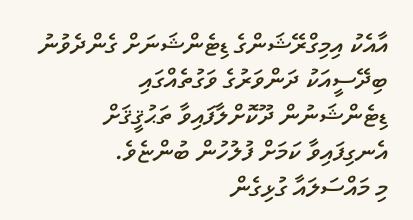އާއެކު އިމިގްރޭޝަންގެ ޑިޓެންޝަނަށް ގެންދެވުނު ބިދޭސީއަކު ދަންވަރުގެ ވަގުތެއްގައި ޑިޓެންޝަނުން ދޫކޮށްލާފައިވާ ތަޙުޤީޤަށް އެނގިފައިވާ ކަމަށް ފުލުހުން ބުންޏެވެ.
މި މައްސަލައާ ގުޅިގެން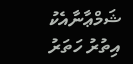ޝަމްޢާނާއެކު އިތުރު ހަތަރު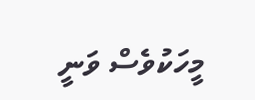މީހަކުވެސް ވަނީ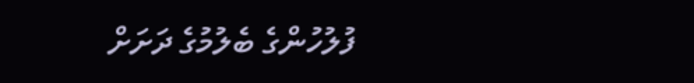ފުލުހުންގެ ބެލުމުގެ ދަށަށް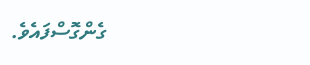ގެންގޮސްފައެވެ.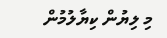މި ލިޔުން ކިޔާލުމުން